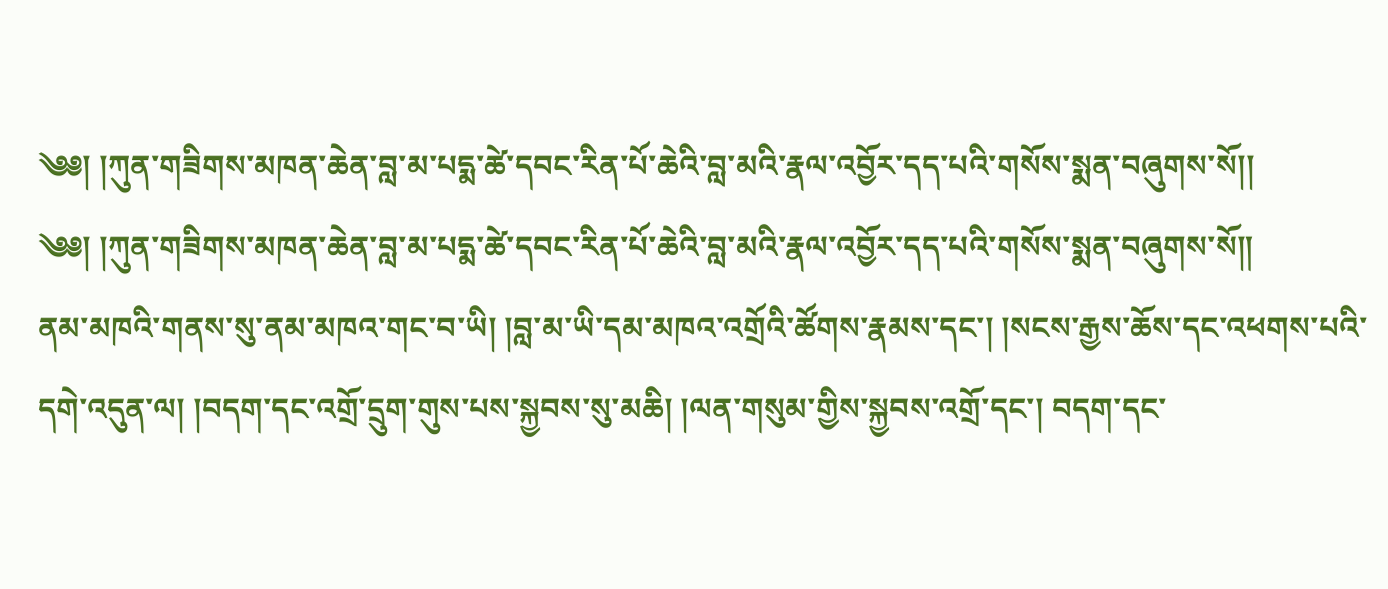༄༅། །ཀུན་གཟིགས་མཁན་ཆེན་བླ་མ་པདྨ་ཚེ་དབང་རིན་པོ་ཆེའི་བླ་མའི་རྣལ་འབྱོར་དད་པའི་གསོས་སྨན་བཞུགས་སོ།།
༄༅། །ཀུན་གཟིགས་མཁན་ཆེན་བླ་མ་པདྨ་ཚེ་དབང་རིན་པོ་ཆེའི་བླ་མའི་རྣལ་འབྱོར་དད་པའི་གསོས་སྨན་བཞུགས་སོ༎
ནམ་མཁའི་གནས་སུ་ནམ་མཁའ་གང་བ་ཡི། །བླ་མ་ཡི་དམ་མཁའ་འགྲོའི་ཚོགས་རྣམས་དང་། །སངས་རྒྱས་ཆོས་དང་འཕགས་པའི་དགེ་འདུན་ལ། །བདག་དང་འགྲོ་དྲུག་གུས་པས་སྐྱབས་སུ་མཆི། །ལན་གསུམ་གྱིས་སྐྱབས་འགྲོ་དང་། བདག་དང་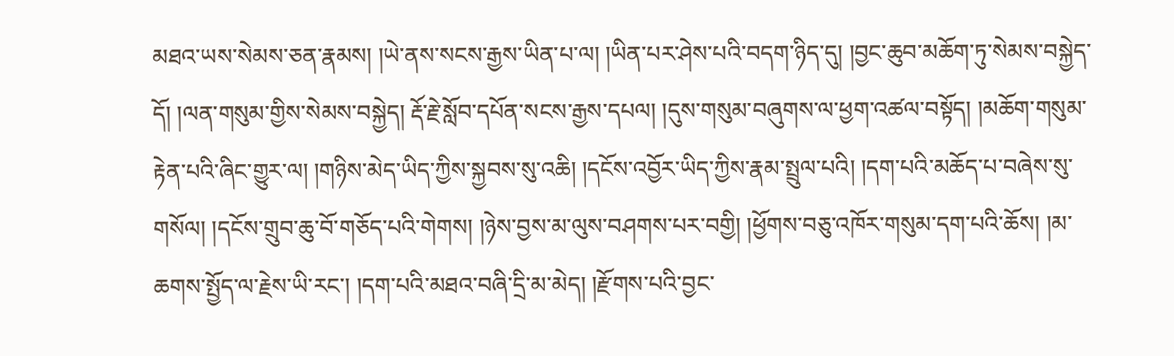མཐའ་ཡས་སེམས་ཅན་རྣམས། །ཡེ་ནས་སངས་རྒྱས་ཡིན་པ་ལ། །ཡིན་པར་ཤེས་པའི་བདག་ཉིད་དུ། །བྱང་ཆུབ་མཆོག་ཏུ་སེམས་བསྐྱེད་དོ། །ལན་གསུམ་གྱིས་སེམས་བསྐྱེད། རྡོ་རྗེ་སློབ་དཔོན་སངས་རྒྱས་དཔལ། །དུས་གསུམ་བཞུགས་ལ་ཕྱག་འཚལ་བསྟོད། །མཆོག་གསུམ་རྟེན་པའི་ཞིང་གྱུར་ལ། །གཉིས་མེད་ཡིད་ཀྱིས་སྐྱབས་སུ་འཆི། །དངོས་འབྱོར་ཡིད་ཀྱིས་རྣམ་སྤྲུལ་པའི། །དག་པའི་མཆོད་པ་བཞེས་སུ་གསོལ། །དངོས་གྲུབ་ཆུ་བོ་གཅོད་པའི་གེགས། །ཉེས་བྱས་མ་ལུས་བཤགས་པར་བགྱི། །ཕྱོགས་བཅུ་འཁོར་གསུམ་དག་པའི་ཆོས། །མ་ཆགས་སྤྱོད་ལ་རྗེས་ཡི་རང་། །དག་པའི་མཐའ་བཞི་དྲི་མ་མེད། །རྫོགས་པའི་བྱང་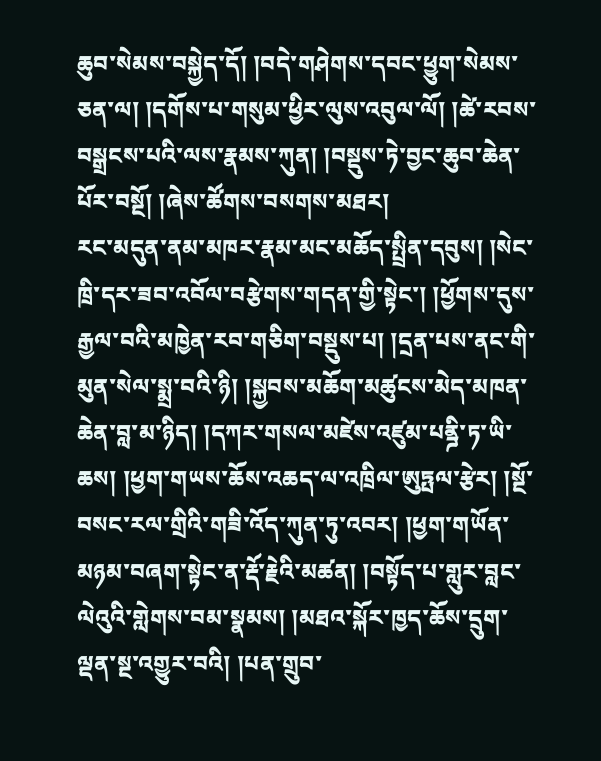ཆུབ་སེམས་བསྐྱེད་དོ། །བདེ་གཤེགས་དབང་ཕྱུག་སེམས་ཅན་ལ། །དགོས་པ་གསུམ་ཕྱིར་ལུས་འབུལ་ལོ། །ཚེ་རབས་བསྒྲངས་པའི་ལས་རྣམས་ཀུན། །བསྡུས་ཏེ་བྱང་ཆུབ་ཆེན་པོར་བསྔོ། །ཞེས་ཚོགས་བསགས་མཐར།
རང་མདུན་ནམ་མཁར་རྣམ་མང་མཆོད་སྤྲིན་དབུས། །སེང་ཁྲི་དར་ཟབ་འབོལ་བརྩེགས་གདན་གྱི་སྟེང་། །ཕྱོགས་དུས་རྒྱལ་བའི་མཁྱེན་རབ་གཅིག་བསྡུས་པ། །དྲན་པས་ནང་གི་མུན་སེལ་སྨྲ་བའི་ཉི། །སྐྱབས་མཆོག་མཚུངས་མེད་མཁན་ཆེན་བླ་མ་ཉིད། །དཀར་གསལ་མཛེས་འཛུམ་པནྜི་ཏ་ཡི་ཆས། །ཕྱག་གཡས་ཆོས་འཆད་ལ་འཁྲིལ་ཨུཏྤལ་རྩེར། །སྔོ་བསང་རལ་གྲིའི་གཟི་འོད་ཀུན་ཏུ་འབར། །ཕྱག་གཡོན་མཉམ་བཞག་སྟེང་ན་རྡོ་རྗེའི་མཚན། །བསྟོད་པ་གླུར་བླང་ལེའུའི་གླེགས་བམ་སྣམས། །མཐའ་སྐོར་ཁྱད་ཆོས་དྲུག་ལྡན་སྔ་འགྱུར་བའི། །པན་གྲུབ་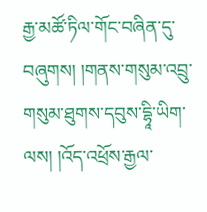རྒྱ་མཚོ་ཏིལ་གོང་བཞིན་དུ་བཞུགས། །གནས་གསུམ་འབྲུ་གསུམ་ཐུགས་དབུས་དྷཱི་ཡིག་ལས། །འོད་འཕྲོས་རྒྱལ་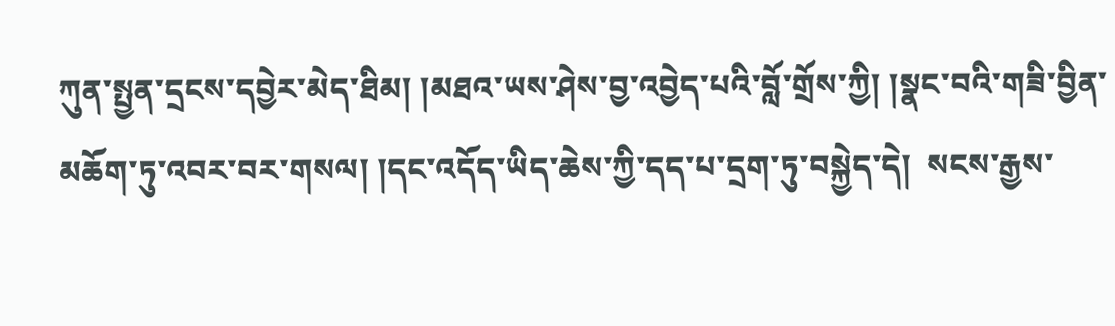ཀུན་སྤྱན་དྲངས་དབྱེར་མེད་ཐིམ། །མཐའ་ཡས་ཤེས་བྱ་འབྱེད་པའི་བློ་གྲོས་ཀྱི། །སྣང་བའི་གཟི་བྱིན་མཆོག་ཏུ་འབར་བར་གསལ། །དང་འདོད་ཡིད་ཆེས་ཀྱི་དད་པ་དྲག་ཏུ་བསྐྱེད་དེ།  སངས་རྒྱས་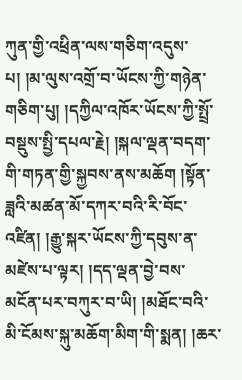ཀུན་གྱི་འཕྲིན་ལས་གཅིག་འདུས་པ། །མ་ལུས་འགྲོ་བ་ཡོངས་ཀྱི་གཉེན་གཅིག་པུ། །དཀྱིལ་འཁོར་ཡོངས་ཀྱི་སྤྲོ་བསྡུས་སྤྱི་དཔལ་རྗེ། །སྐལ་ལྡན་བདག་གི་གཏན་གྱི་སྐྱབས་ནས་མཆོག །སྟོན་ཟླའི་མཚན་མོ་དཀར་བའི་རི་བོང་འཛིན། །རྒྱུ་སྐར་ཡོངས་ཀྱི་དབུས་ན་མཛེས་པ་ལྟར། །དད་ལྡན་བྱེ་བས་མངོན་པར་བཀུར་བ་ཡི། །མཐོང་བའི་མི་ངོམས་སྐུ་མཆོག་མིག་གི་སྨན། །ཆར་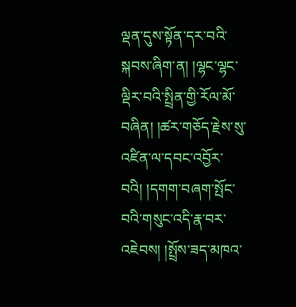ལྡན་དུས་སྟོན་དར་བའི་སྐབས་ཞིག་ན། །ལྷང་ལྷང་ལྡིར་བའི་སྤྲིན་གྱི་རོལ་མོ་བཞིན། །ཚར་གཅོད་རྗེས་སུ་འཛིན་ལ་དབང་འབྱོར་བའི། །དགག་བཞག་སྤོང་བའི་གསུང་འདི་རྣ་བར་འཇེབས། །སྤྲོས་ཟད་མཁའ་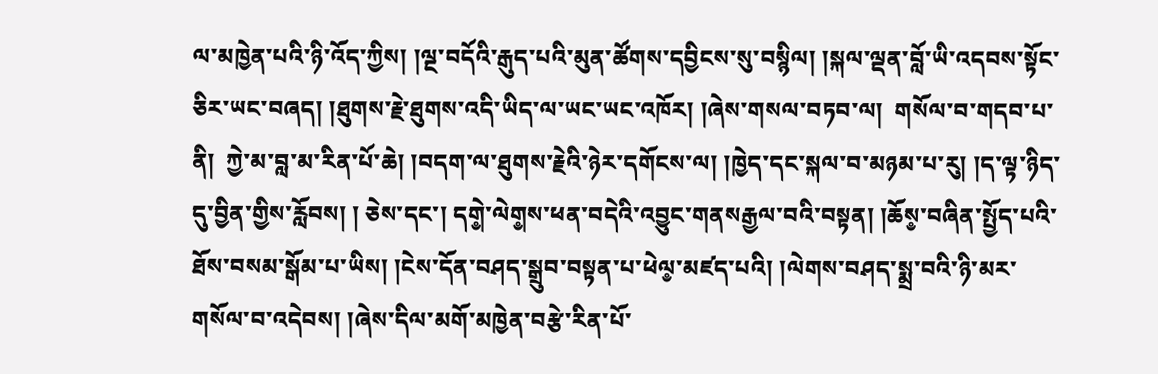ལ་མཁྱེན་པའི་ཉི་འོད་ཀྱིས། །ལྔ་བདོའི་རྒུད་པའི་མུན་ཚོགས་དབྱིངས་སུ་བསྙིལ། །སྐལ་ལྡན་བློ་ཡི་འདབས་སྟོང་ཅིར་ཡང་བཞད། །ཐུགས་རྗེ་ཐུགས་འདི་ཡིད་ལ་ཡང་ཡང་འཁོར། །ཞེས་གསལ་བཏབ་ལ།  གསོལ་བ་གདབ་པ་ནི།  ཀྱེ་མ་བླ་མ་རིན་པོ་ཆེ། །བདག་ལ་ཐུགས་རྗེའི་ཉེར་དགོངས་ལ། །ཁྱེད་དང་སྐལ་བ་མཉམ་པ་རུ། །ད་ལྟ་ཉིད་དུ་བྱིན་གྱིས་རློབས། ། ཅེས་དང་། དགེ༵་ལེག༵ས་ཕན་བདེའི་འབྱུང་གནསརྒྱལ་བའི་བསྟན། །ཆོས༵་བཞིན་སྤྱོད་པའི་ཐོས་བསམ་སྒོམ་པ་ཡིས། །ངེས་དོན་བཤད་སྒྲུབ་བསྟན་པ་ཕེལ༵་མཛད་པའི། །ལེགས་བཤད་སྨྲ་བའི་ཉི་མར་གསོལ་བ་འདེབས། །ཞེས་དིལ་མགོ་མཁྱེན་བརྩེ་རིན་པོ་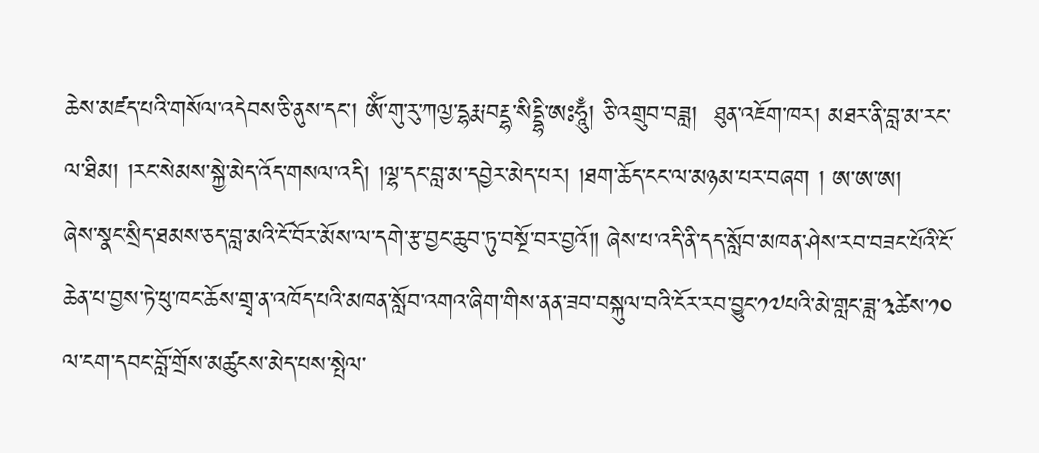ཆེས་མཛད་པའི་གསོལ་འདེབས་ཅི་ནུས་དང་། ཨོཾ་གུ་རུ་ཀལྱ་དྷརྨ་བརྡྷ་སིདྡྷི་ཨཿཧཱུྃ། ཅི་འགྲུབ་བཟླ།  ཐུན་འཇོག་ཁར། མཐར་ནི་བླ་མ་རང་ལ་ཐིམ། །རང་སེམས་སྐྱེ་མེད་འོད་གསལ་འདི། །ལྷ་དང་བླ་མ་དབྱེར་མེད་པར། །ཐག་ཆོད་ངང་ལ་མཉམ་པར་བཞག ། ཨ་ཨ་ཨ།
ཞེས་སྣང་སྲིད་ཐམས་ཅད་བླ་མའི་ངོ་བོར་མོས་ལ་དགེ་རྩ་བྱང་ཆུབ་ཏུ་བསྔོ་བར་བྱའོ༎ ཞེས་པ་འདི་ནི་དད་སློབ་མཁན་ཤེས་རབ་བཟང་པོའི་ངོ་ཆེན་པ་བྱས་ཏེ་ཕུ་ཁང་ཆོས་གྲྭ་ན་འཁོད་པའི་མཁན་སློབ་འགའ་ཞིག་གིས་ནན་ཟབ་བསྐུལ་བའི་ངོར་རབ་བྱུང་༡༧པའི་མེ་གླང་ཟླ་༣ཚེས་༡༠ ལ་ངག་དབང་བློ་གྲོས་མཚུངས་མེད་པས་སྤེལ་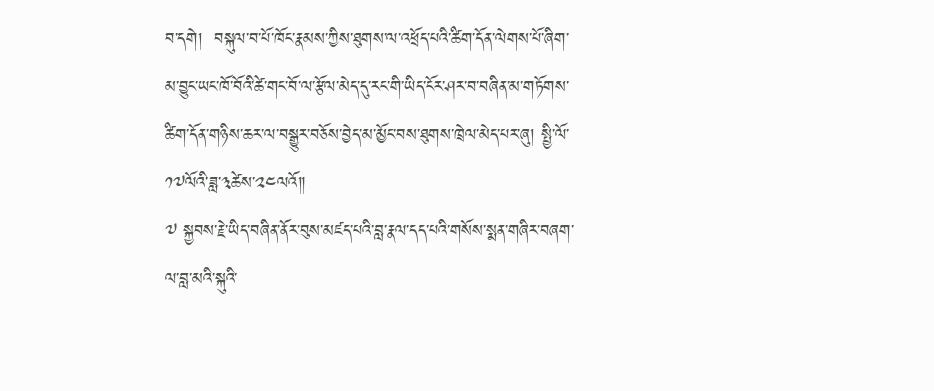བ་དགེ།  བསྐུལ་བ་པོ་ཁོང་རྣམས་ཀྱིས་ཐུགས་ལ་འཕྲོད་པའི་ཚིག་དོན་ལེགས་པོ་ཞིག་མ་བྱུང་ཡང་ཁོ་བོའི་ཚེ་གང་བོ་ལ་རྩོལ་མེད་དུ་རང་གི་ཡིད་ངོར་ཤར་བ་བཞིན་མ་གཏོགས་ཚིག་དོན་གཉིས་ཆར་ལ་བསྒྱུར་བཅོས་བྱེད་མ་མྱོང་བས་ཐུགས་ཁྲེལ་མེད་པར་ཞུ། སྤྱི་ལོ་༡༧ལོའི་ཟླ་༣ཚེས་༢༤ལའོ༎
༧ སྐྱབས་རྗེ་ཡིད་བཞིན་ནོར་བུས་མཛད་པའི་བླ་རྣལ་དད་པའི་གསོས་སྨན་གཞིར་བཞག་ལ་བླ་མའི་སྐུའི་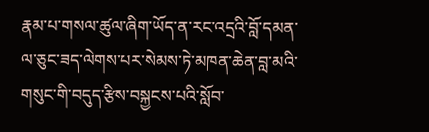རྣམ་པ་གསལ་ཚུལ་ཞིག་ཡོད་ན་རང་འདྲའི་བློ་དམན་ལ་ཅུང་ཟད་ལེགས་པར་སེམས་ཏེ་མཁན་ཆེན་བླ་མའི་གསུང་གི་བདུད་རྩིས་བསྐྱངས་པའི་སློབ་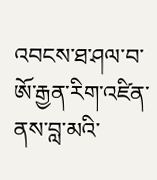འབངས་ཐ་ཤལ་བ་ཨོ་རྒྱན་རིག་འཛིན་ནས་བླ་མའི་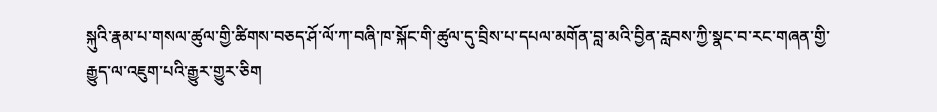སྐུའི་རྣམ་པ་གསལ་ཚུལ་གྱི་ཚིགས་བཅད་ཤོ་ལོ་ཀ་བཞི་ཁ་སྐོང་གི་ཚུལ་དུ་བྲིས་པ་དཔལ་མགོན་བླ་མའི་བྱིན་རླབས་ཀྱི་སྣང་བ་རང་གཞན་གྱི་རྒྱུད་ལ་འཇུག་པའི་རྒྱུར་གྱུར་ཅིག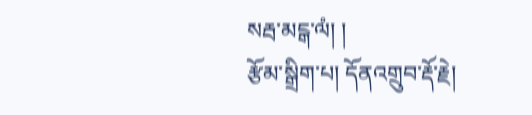སརྦ་མངྒ་ལཾ། །
རྩོམ་སྒྲིག་པ། དོནའགྲུབ་རྡོ་རྗེ།